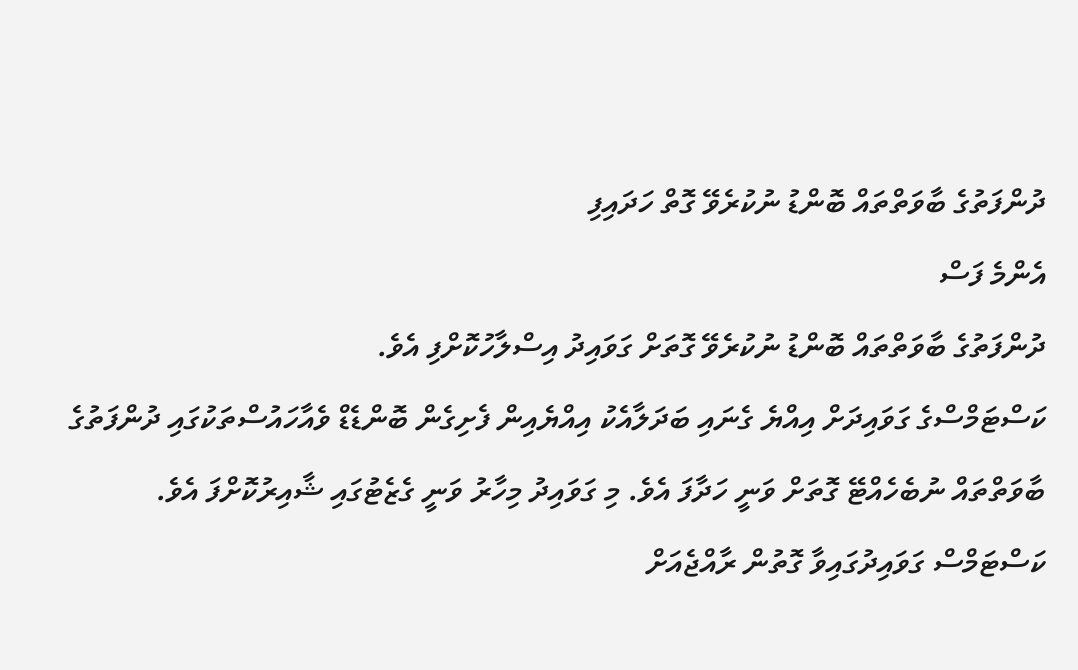ދުންފަތުގެ ބާވަތްތައް ބޮންޑު ނުކުރެވޭ ގޮތް ހަދައިފި
އެންމެ ފަސް
ދުންފަތުގެ ބާވަތްތައް ބޮންޑު ނުކުރެވޭ ގޮތަށް ގަވައިދު އިސްލާހުކޮށްފި އެވެ.
ކަސްޓަމްސްގެ ގަވައިދަށް އިއްޔެ ގެނައި ބަދަލާއެކު އިއްޔެއިން ފެށިގެން ބޮންޑެޑް ވެއާހައުސްތަކުގައި ދުންފަތުގެ ބާވަތްތައް ނުބެހެއްޓޭ ގޮތަށް ވަނީ ހަދާފަ އެވެ. މި ގަވައިދު މިހާރު ވަނީ ގެޒެޓުގައި ޝާއިރުކޮށްފަ އެވެ.
ކަސްޓަމްސް ގަވައިދުގައިވާ ގޮތުން ރާއްޖެއަށް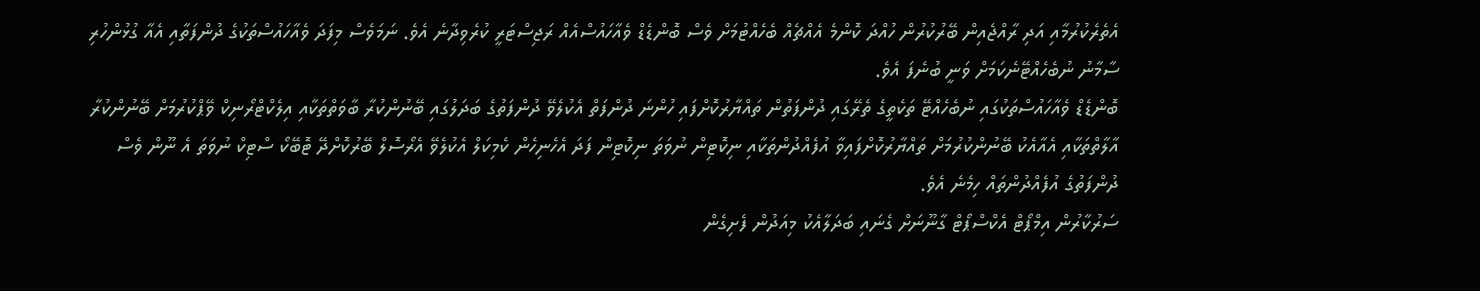އެތެރެކުރުމާއި އަދި ރާއްޖެއިން ބޭރުކުރުން ހުއްދަ ކޮންމެ އެއްޗެއް ބެހެއްޓުމަށް ވެސް ބޮންޑެޑް ވެއާހައުސްއެއް ރަޖިސްޓަރީ ކުރެވިދާނެ އެވެ. ނަމަވެސް މިފަދަ ވެއާހައުސްތަކުގެ ދުންފަތާއި އެއާ ގުޅުންހުރި ސާމާނު ނުބެހެއްޓޭނެކަމަށް ވަނީ ބުނެފަ އެވެ.
ބޮންޑެޑް ވެއާހައުސްތަކުގައި ނުބެހެއްޓޭ ތަކެތީގެ ތެރޭގައި ދުންފަތުން ތައްޔާރުކޮށްފައި ހުންނަ ދުންފަތް އެކުލެވޭ ދުންފަތުގެ ބަދަލުގައި ބޭނުންކުރާ ބާވަތްތަކާއި އިލެކްޓްރޯނިކް ވޭޕްކުރުމަށް ބޭނުންކުރާ އާލާތްތަކާއި އެއާއެކު ބޭނުންކުރުމަށް ތައްޔާރުކޮށްފައިވާ އުފެއްދުންތަކާއި ނިކޮޓިން ނުވަތަ ނިކޮޓިން ފަދަ އެހެނިހެން ކެމިކަލް އެކުލެވޭ އެރޯސޮލް ބޭރުކޮށްދޭ ޓޮބޭކޯ ސްޓިކް ނުވަތަ އެ ނޫން ވެސް ދުންފަތުގެ އުފެއްދުންތައް ހިމެނެ އެވެ.
ސަރުކާރުން އިމްޕޯޓް އެކްސްޕޯޓް ގާނޫނަށް ގެނައި ބަދަލާއެކު މިއަދުން ފެށިގެން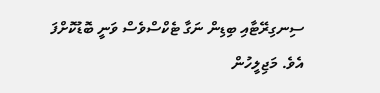ސިނގިރޭޓާއި ބިޑިން ނަގާ ޓެކްސްވެސް ވަނީ ބޮޑުކޮށްފަ އެވެ. މަޖިލީހުން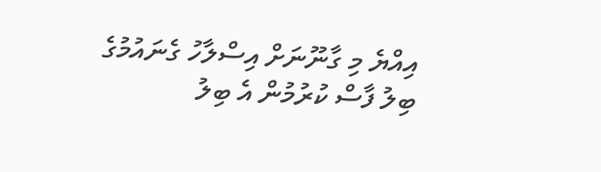އިއްޔެ މި ގާނޫނަށް އިސްލާހު ގެނައުމުގެ ބިލު ފާސް ކުރުމުން އެ ބިލު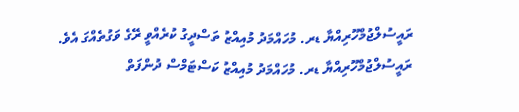ރައީސުލްޖުމްހޫރިއްޔާ ޑރ. މުހައްމަދު މުއިއްޒު ތަސްދީގު ކުރެއްވީ ރޭގެ ވަގުތެއްގަ އެވެ.
ރައީސުލްޖުމްހޫރިއްޔާ ޑރ. މުހައްމަދު މުއިއްޒު ކަސްޓަމްސް ދުންފަތް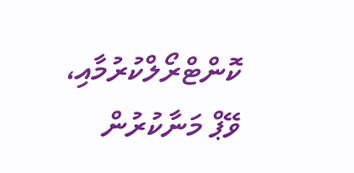ކޮންޓްރޯލްކުރުމާއި، ވޭޕް މަނާކުރުން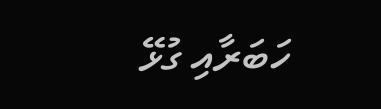ހަބަރާއި ގުޅޭ